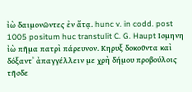ἰὼ δαιμονῶντες ἐν ἄτᾳ. hunc v. in codd. post 1005 positum huc transtulit C. G. Haupt Ισμηνη ἰὼ πῆμα πατρὶ πάρευνον. Κηρυξ δοκοῦντα καὶ δόξαντ᾽ ἀπαγγέλλειν με χρὴ δήμου προβούλοις τῆσδε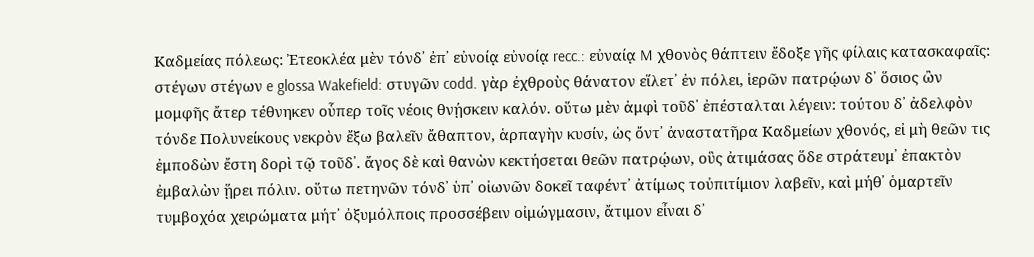Καδμείας πόλεως: Ἐτεοκλέα μὲν τόνδ᾽ ἐπ᾽ εὐνοίᾳ εὐνοίᾳ recc.: εὐναίᾳ M χθονὸς θάπτειν ἔδοξε γῆς φίλαις κατασκαφαῖς: στέγων στέγων e glossa Wakefield: στυγῶν codd. γὰρ ἐχθροὺς θάνατον εἵλετ᾽ ἐν πόλει, ἱερῶν πατρῴων δ᾽ ὅσιος ὢν μομφῆς ἄτερ τέθνηκεν οὗπερ τοῖς νέοις θνῄσκειν καλόν. οὕτω μὲν ἀμφὶ τοῦδ᾽ ἐπέσταλται λέγειν: τούτου δ᾽ ἀδελφὸν τόνδε Πολυνείκους νεκρὸν ἔξω βαλεῖν ἄθαπτον, ἁρπαγὴν κυσίν, ὡς ὄντ᾽ ἀναστατῆρα Καδμείων χθονός, εἰ μὴ θεῶν τις ἐμποδὼν ἔστη δορὶ τῷ τοῦδ᾽. ἄγος δὲ καὶ θανὼν κεκτήσεται θεῶν πατρῴων, οὓς ἀτιμάσας ὅδε στράτευμ᾽ ἐπακτὸν ἐμβαλὼν ᾕρει πόλιν. οὕτω πετηνῶν τόνδ᾽ ὑπ᾽ οἰωνῶν δοκεῖ ταφέντ᾽ ἀτίμως τοὐπιτίμιον λαβεῖν, καὶ μήθ᾽ ὁμαρτεῖν τυμβοχόα χειρώματα μήτ᾽ ὀξυμόλποις προσσέβειν οἰμώγμασιν, ἄτιμον εἶναι δ᾽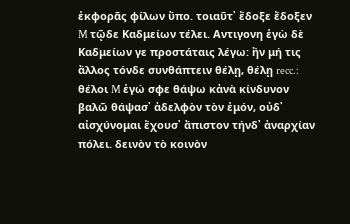ἐκφορᾶς φίλων ὕπο. τοιαῦτ᾽ ἔδοξε ἔδοξεν M τῷδε Καδμείων τέλει. Αντιγονη ἐγὼ δὲ Καδμείων γε προστάταις λέγω: ἢν μή τις ἄλλος τόνδε συνθάπτειν θέλῃ, θέλῃ recc.: θέλοι M ἐγώ σφε θάψω κἀνὰ κίνδυνον βαλῶ θάψασ᾽ ἀδελφὸν τὸν ἐμόν, οὐδ᾽ αἰσχύνομαι ἔχουσ᾽ ἄπιστον τήνδ᾽ ἀναρχίαν πόλει. δεινὸν τὸ κοινὸν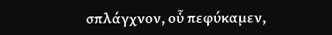σπλάγχνον, οὗ πεφύκαμεν,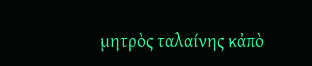μητρὸς ταλαίνης κἀπὸ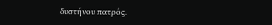δυστήνου πατρός.